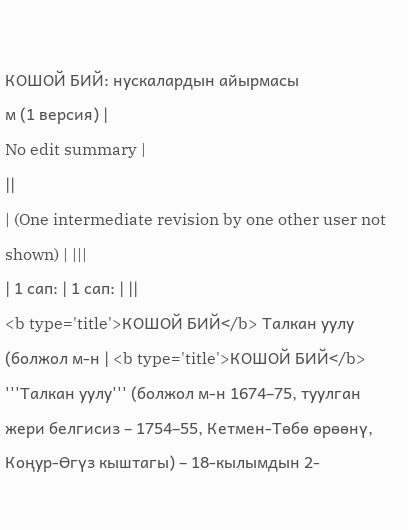КОШОЙ БИЙ: нускалардын айырмасы
м (1 версия) |
No edit summary |
||
| (One intermediate revision by one other user not shown) | |||
| 1 сап: | 1 сап: | ||
<b type='title'>КОШОЙ БИЙ</b> Талкан уулу (болжол м-н | <b type='title'>КОШОЙ БИЙ</b> '''Талкан уулу''' (болжол м-н 1674–75, туулган жери белгисиз – 1754–55, Кетмен-Төбө өрөөнү, Коңур-Өгүз кыштагы) – 18-кылымдын 2-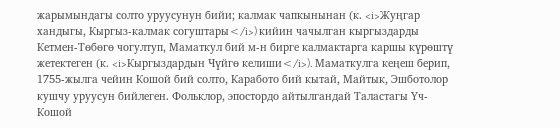жарымындагы солто уруусунун бийи; калмак чапкынынан (к. <i>Жуңгар хандыгы, Кыргыз-калмак согуштары</i>) кийин чачылган кыргыздарды Кетмен-Төбөгө чогултуп, Маматкул бий м-н бирге калмактарга каршы күрөштү жетектеген (к. <i>Кыргыздардын Чүйгө келиши</i>). Маматкулга кеңеш берип, 1755-жылга чейин Кошой бий солто, Каработо бий кытай, Майтык, Эшботолор кушчу уруусун бийлеген. Фольклор, эпостордо айтылгандай Таластагы Үч-Кошой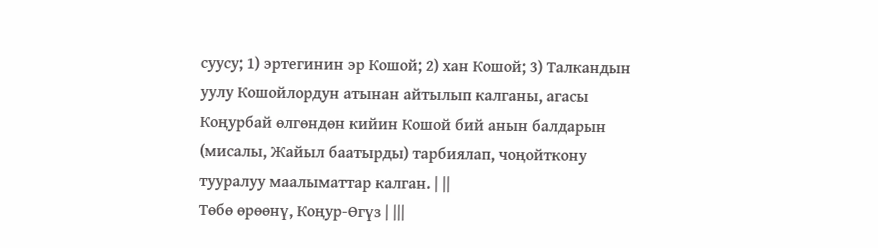суусу; 1) эртегинин эр Кошой; 2) хан Кошой; 3) Талкандын уулу Кошойлордун атынан айтылып калганы, агасы Коңурбай өлгөндөн кийин Кошой бий анын балдарын (мисалы, Жайыл баатырды) тарбиялап, чоңойткону тууралуу маалыматтар калган. | ||
Төбө өрөөнү, Коңур-Өгүз | |||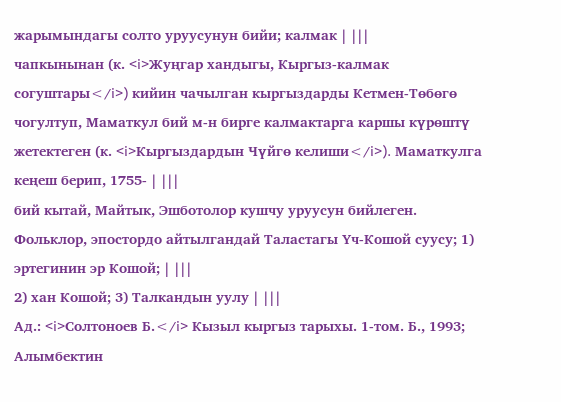жарымындагы солто уруусунун бийи; калмак | |||
чапкынынан (к. <i>Жуңгар хандыгы, Кыргыз-калмак согуштары</i>) кийин чачылган кыргыздарды Кетмен-Төбөгө чогултуп, Маматкул бий м-н бирге калмактарга каршы күрөштү жетектеген (к. <i>Кыргыздардын Чүйгө келиши</i>). Маматкулга кеңеш берип, 1755- | |||
бий кытай, Майтык, Эшботолор кушчу уруусун бийлеген. Фольклор, эпостордо айтылгандай Таластагы Үч-Кошой суусу; 1) эртегинин эр Кошой; | |||
2) хан Кошой; 3) Талкандын уулу | |||
Ад.: <i>Солтоноев Б.</i> Кызыл кыргыз тарыхы. 1-том. Б., 1993; Алымбектин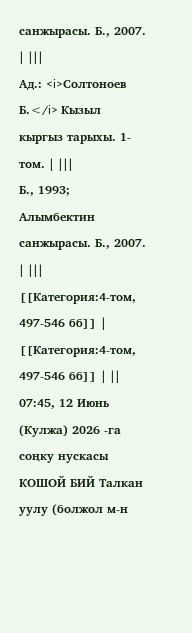санжырасы. Б., 2007. | |||
Ад.: <i>Солтоноев Б.</i> Кызыл кыргыз тарыхы. 1-том. | |||
Б., 1993; Алымбектин санжырасы. Б., 2007. | |||
[[Категория:4-том, 497-546 бб]] | [[Категория:4-том, 497-546 бб]] | ||
07:45, 12 Июнь (Кулжа) 2026 -га соңку нускасы
КОШОЙ БИЙ Талкан уулу (болжол м-н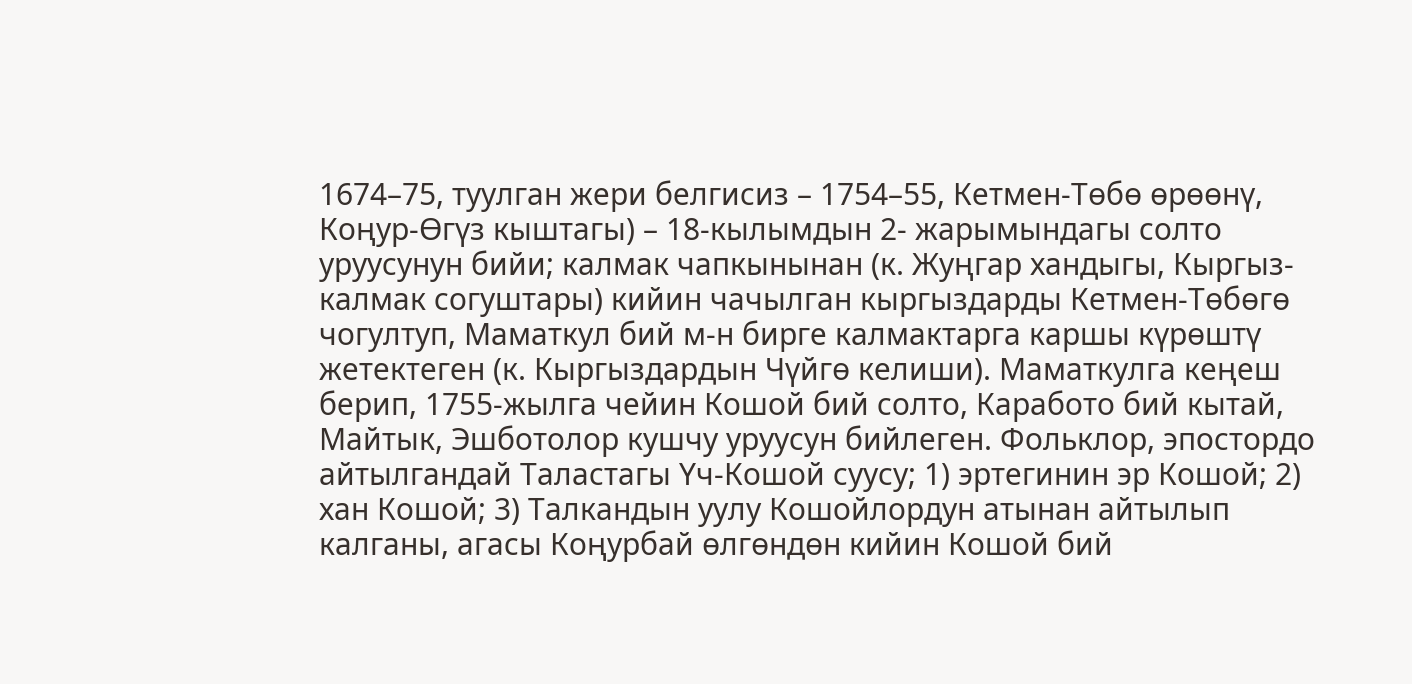1674–75, туулган жери белгисиз – 1754–55, Кетмен-Төбө өрөөнү, Коңур-Өгүз кыштагы) – 18-кылымдын 2- жарымындагы солто уруусунун бийи; калмак чапкынынан (к. Жуңгар хандыгы, Кыргыз-калмак согуштары) кийин чачылган кыргыздарды Кетмен-Төбөгө чогултуп, Маматкул бий м-н бирге калмактарга каршы күрөштү жетектеген (к. Кыргыздардын Чүйгө келиши). Маматкулга кеңеш берип, 1755-жылга чейин Кошой бий солто, Каработо бий кытай, Майтык, Эшботолор кушчу уруусун бийлеген. Фольклор, эпостордо айтылгандай Таластагы Үч-Кошой суусу; 1) эртегинин эр Кошой; 2) хан Кошой; 3) Талкандын уулу Кошойлордун атынан айтылып калганы, агасы Коңурбай өлгөндөн кийин Кошой бий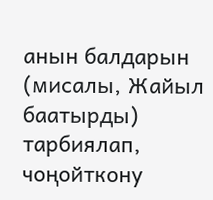анын балдарын (мисалы, Жайыл баатырды) тарбиялап, чоңойткону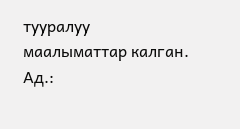тууралуу маалыматтар калган.
Ад.: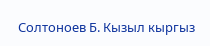Солтоноев Б. Кызыл кыргыз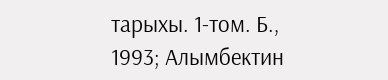тарыхы. 1-том. Б., 1993; Алымбектин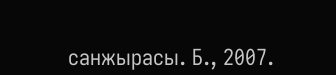санжырасы. Б., 2007.